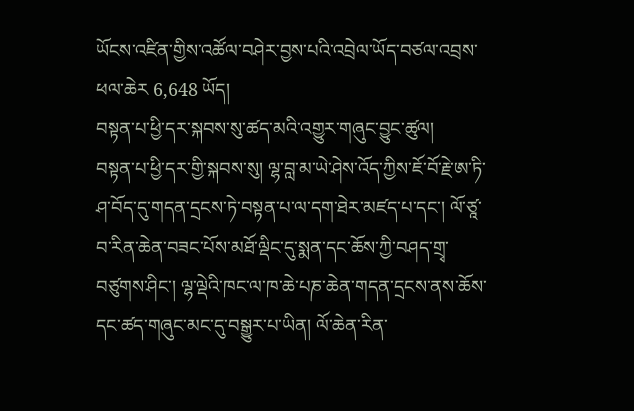ཡོངས་འཛིན་གྱིས་འཚོལ་བཤེར་བྱས་པའི་འབྲེལ་ཡོད་བཙལ་འབྲས་ཕལ་ཆེར 6,648 ཡོད།
བསྟན་པ་ཕྱི་དར་སྐབས་སུ་ཚད་མའི་འགྱུར་གཞུང་བྱུང་ཚུལ།
བསྟན་པ་ཕྱི་དར་གྱི་སྐབས་སུ། ལྷ་བླ་མ་ཡེ་ཤེས་འོད་ཀྱིས་ཇོ་བོ་རྗེ་ཨ་ཏི་ཤ་བོད་དུ་གདན་དྲངས་ཏེ་བསྟན་པ་ལ་དག་ཐེར་མཛད་པ་དང་། ལོ་ཙཱ་བ་རིན་ཆེན་བཟང་པོས་མཐོ་ལྡིང་དུ་སྨན་དང་ཆོས་ཀྱི་བཤད་གྲྭ་བཙུགས་ཤིང་། ལྷ་ལྡེའི་ཁང་ལ་ཁ་ཆེ་པཎ་ཆེན་གདན་དྲངས་ནས་ཆོས་དང་ཚད་གཞུང་མང་དུ་བསྒྱུར་པ་ཡིན། ལོ་ཆེན་རིན་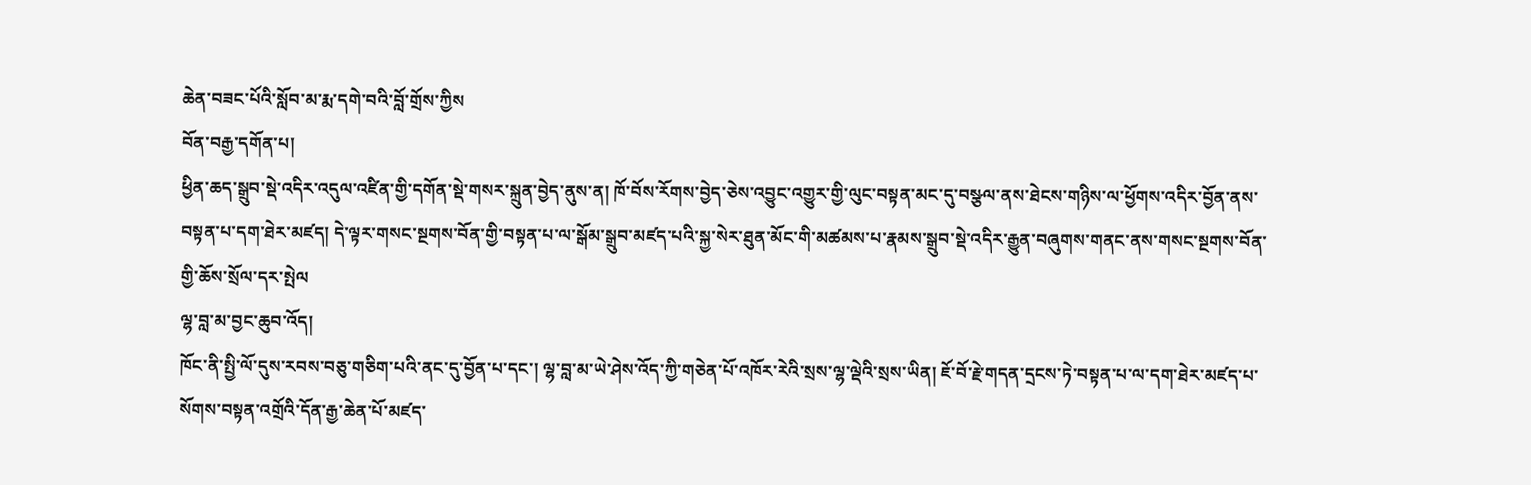ཆེན་བཟང་པོའི་སློབ་མ་རྨ་དགེ་བའི་བློ་གྲོས་ཀྱིས
བོན་བརྒྱ་དགོན་པ།
ཕྱིན་ཆད་སྒྲུབ་སྡེ་འདིར་འདུལ་འཛིན་གྱི་དགོན་སྡེ་གསར་སྐྲུན་བྱེད་ནུས་ན། ཁོ་བོས་རོགས་བྱེད་ཅེས་འབྱུང་འགྱུར་གྱི་ལུང་བསྟན་མང་དུ་བསྩལ་ནས་ཐེངས་གཉིས་ལ་ཕྱོགས་འདིར་བྱོན་ནས་བསྟན་པ་དག་ཐེར་མཛད། དེ་ལྟར་གསང་སྔགས་བོན་གྱི་བསྟན་པ་ལ་སྒོམ་སྒྲུབ་མཛད་པའི་སྐྱ་སེར་ཐུན་མོང་གི་མཚམས་པ་རྣམས་སྒྲུབ་སྡེ་འདིར་རྒྱུན་བཞུགས་གནང་ནས་གསང་སྔགས་བོན་གྱི་ཆོས་སྲོལ་དར་སྤེལ
ལྷ་བླ་མ་བྱང་ཆུབ་འོད།
ཁོང་ནི་སྤྱི་ལོ་དུས་རབས་བཅུ་གཅིག་པའི་ནང་དུ་བྱོན་པ་དང་། ལྷ་བླ་མ་ཡེ་ཤེས་འོད་ཀྱི་གཅེན་པོ་འཁོར་རེའི་སྲས་ལྷ་ལྡེའི་སྲས་ཡིན། ཇོ་བོ་རྗེ་གདན་དྲངས་ཏེ་བསྟན་པ་ལ་དག་ཐེར་མཛད་པ་སོགས་བསྟན་འགྲོའི་དོན་རྒྱ་ཆེན་པོ་མཛད་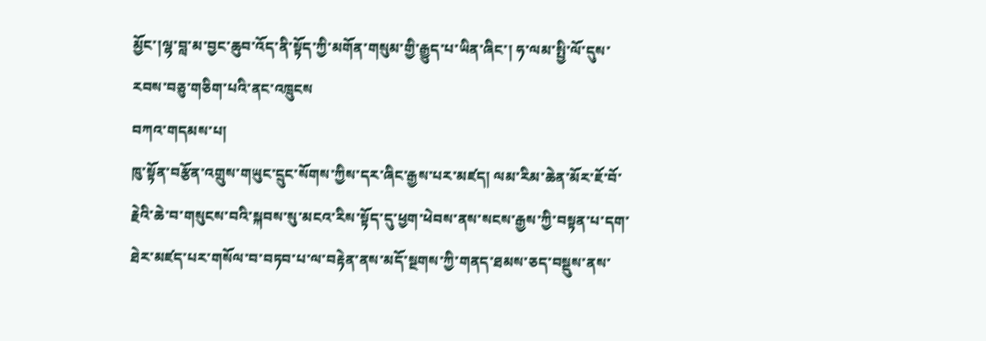མྱོང་།ལྷ་བླ་མ་བྱང་ཆུབ་འོད་ནི་སྟོད་ཀྱི་མགོན་གསུམ་གྱི་རྒྱུད་པ་ཡིན་ཞིང་། ཧ་ལམ་སྤྱི་ལོ་དུས་རབས་བཅུ་གཅིག་པའི་ནང་འཁྲུངས
བཀའ་གདམས་པ།
ཁུ་སྟོན་བརྩོན་འགྲུས་གཡུང་དྲུང་སོགས་ཀྱིས་དར་ཞིང་རྒྱས་པར་མཛད། ལམ་རིམ་ཆེན་མོར་ཇོ་བོ་རྗེའི་ཆེ་བ་གསུངས་བའི་སྐབས་སུ་མངའ་རིས་སྟོད་དུ་ཕྱག་ཕེབས་ནས་སངས་རྒྱས་ཀྱི་བསྟན་པ་དག་ཐེར་མཛད་པར་གསོལ་བ་བཏབ་པ་ལ་བརྟེན་ནས་མདོ་སྔགས་ཀྱི་གནད་ཐམས་ཅད་བསྡུས་ནས་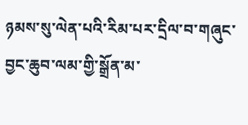ཉམས་སུ་ལེན་པའི་རིམ་པར་དྲིལ་བ་གཞུང་བྱང་ཆུབ་ལམ་གྱི་སྒྲོན་མ་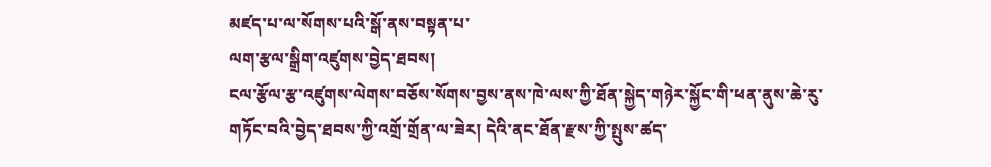མཛད་པ་ལ་སོགས་པའི་སྒོ་ནས་བསྟན་པ་
ལག་རྩལ་སྒྲིག་འཛུགས་བྱེད་ཐབས།
ངལ་རྩོལ་རྩ་འཛུགས་ལེགས་བཅོས་སོགས་བྱས་ནས་ཁེ་ལས་ཀྱི་ཐོན་སྐྱེད་གཉེར་སྐྱོང་གི་ཕན་ནུས་ཆེ་རུ་གཏོང་བའི་བྱེད་ཐབས་ཀྱི་འགྲོ་གྲོན་ལ་ཟེར། དེའི་ནང་ཐོན་རྫས་ཀྱི་སྤུས་ཚད་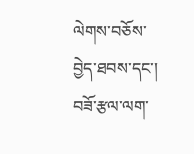ལེགས་བཅོས་བྱེད་ཐབས་དང་། བཟོ་རྩལ་ལག་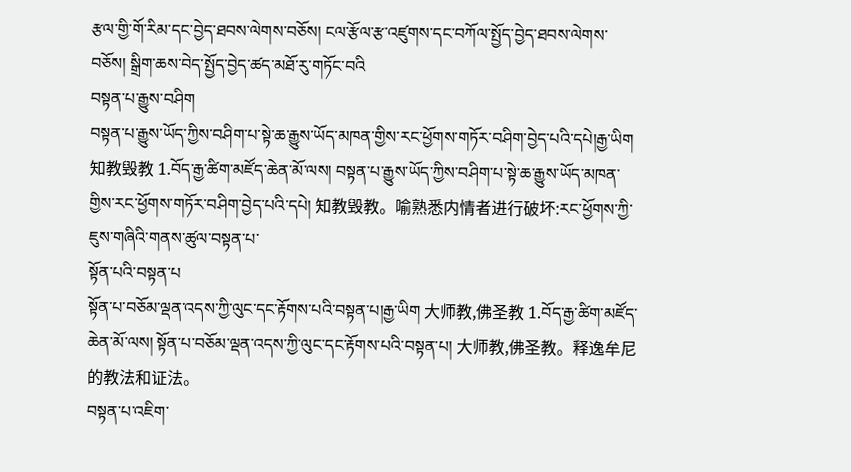རྩལ་གྱི་གོ་རིམ་དང་བྱེད་ཐབས་ལེགས་བཅོས། ངལ་རྩོལ་རྩ་འཛུགས་དང་བཀོལ་སྤྱོད་བྱེད་ཐབས་ལེགས་བཅོས། སྒྲིག་ཆས་བེད་སྤྱོད་བྱེད་ཚད་མཐོ་རུ་གཏོང་བའི
བསྟན་པ་རྒྱུས་བཤིག
བསྟན་པ་རྒྱུས་ཡོད་ཀྱིས་བཤིག་པ་སྟེ་ཆ་རྒྱུས་ཡོད་མཁན་གྱིས་རང་ཕྱོགས་གཏོར་བཤིག་བྱེད་པའི་དཔེ།རྒྱ་ཡིག 知教毁教 1.བོད་རྒྱ་ཚིག་མཛོད་ཆེན་མོ་ལས། བསྟན་པ་རྒྱུས་ཡོད་ཀྱིས་བཤིག་པ་སྟེ་ཆ་རྒྱུས་ཡོད་མཁན་གྱིས་རང་ཕྱོགས་གཏོར་བཤིག་བྱེད་པའི་དཔེ། 知教毁教。喻熟悉内情者进行破坏:རང་ཕྱོགས་ཀྱི་ཇུས་གཞིའི་གནས་ཚུལ་བསྟན་པ་
སྟོན་པའི་བསྟན་པ
སྟོན་པ་བཅོམ་ལྡན་འདས་ཀྱི་ལུང་དང་རྟོགས་པའི་བསྟན་པ།རྒྱ་ཡིག 大师教,佛圣教 1.བོད་རྒྱ་ཚིག་མཛོད་ཆེན་མོ་ལས། སྟོན་པ་བཅོམ་ལྡན་འདས་ཀྱི་ལུང་དང་རྟོགས་པའི་བསྟན་པ། 大师教,佛圣教。释逸牟尼的教法和证法。
བསྟན་པ་འཇིག་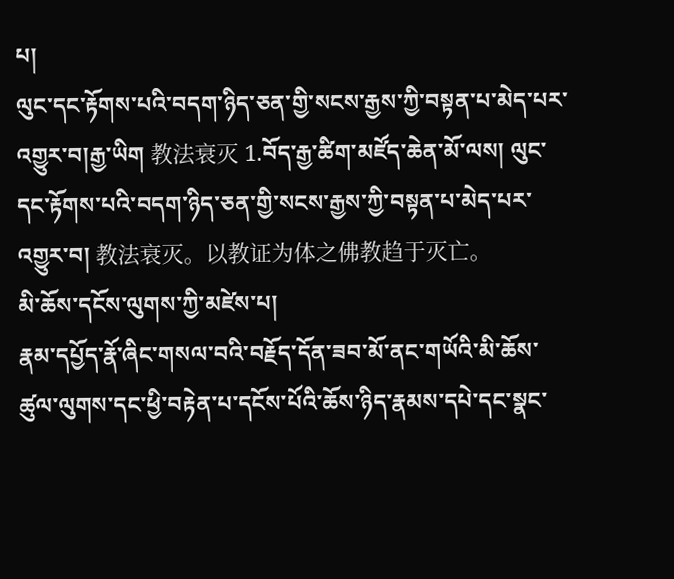པ།
ལུང་དང་རྟོགས་པའི་བདག་ཉིད་ཅན་གྱི་སངས་རྒྱས་ཀྱི་བསྟན་པ་མེད་པར་འགྱུར་བ།རྒྱ་ཡིག 教法衰灭 1.བོད་རྒྱ་ཚིག་མཛོད་ཆེན་མོ་ལས། ལུང་དང་རྟོགས་པའི་བདག་ཉིད་ཅན་གྱི་སངས་རྒྱས་ཀྱི་བསྟན་པ་མེད་པར་འགྱུར་བ། 教法衰灭。以教证为体之佛教趋于灭亡。
མི་ཆོས་དངོས་ལུགས་ཀྱི་མཛེས་པ།
རྣམ་དཔྱོད་རྣོ་ཞིང་གསལ་བའི་བརྗོད་དོན་ཟབ་མོ་ནང་གཡོའི་མི་ཆོས་ཚུལ་ལུགས་དང་ཕྱི་བརྟེན་པ་དངོས་པོའི་ཆོས་ཉིད་རྣམས་དཔེ་དང་སྣང་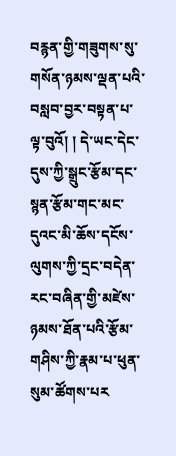བརྙན་གྱི་གཟུགས་སུ་གསོན་ཉམས་ལྡན་པའི་བསླབ་བྱར་བསྟན་པ་ལྟ་བུའོ། ། དེ་ཡང་དེང་དུས་ཀྱི་སྒྲུང་རྩོམ་དང་སྙན་རྩོམ་གང་མང་དུའང་མི་ཆོས་དངོས་ལུགས་ཀྱི་དྲང་བདེན་རང་བཞིན་གྱི་མཛེས་ཉམས་ཐོན་པའི་རྩོམ་གཤིས་ཀྱི་རྣམ་པ་ཕུན་སུམ་ཚོགས་པར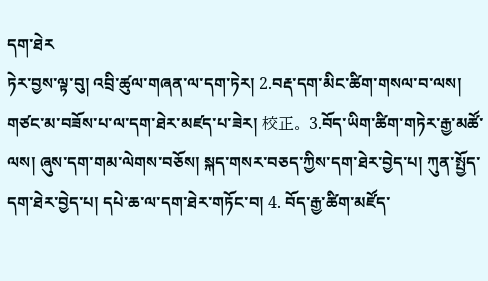དག་ཐེར
ཏེར་བྱས་ལྟ་བུ། འབྲི་ཚུལ་གཞན་ལ་དག་ཏེར། 2.བརྡ་དག་མིང་ཚིག་གསལ་བ་ལས། གཙང་མ་བཟོས་པ་ལ་དག་ཐེར་མཛད་པ་ཟེར། 校正。 3.བོད་ཡིག་ཚིག་གཏེར་རྒྱ་མཚོ་ལས། ཞུས་དག་གམ་ལེགས་བཅོས། སྐད་གསར་བཅད་ཀྱིས་དག་ཐེར་བྱེད་པ། ཀུན་སྤྱོད་དག་ཐེར་བྱེད་པ། དཔེ་ཆ་ལ་དག་ཐེར་གཏོང་བ། 4. བོད་རྒྱ་ཚིག་མཛོད་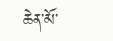ཆེན་མོ་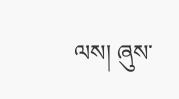ལས། ཞུས་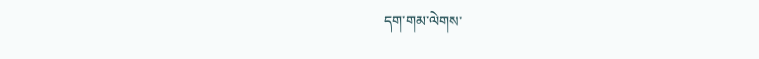དག་གམ་ལེགས་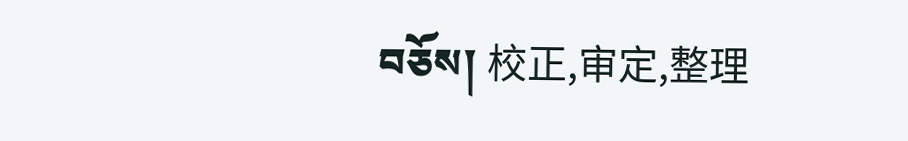བཅོས། 校正,审定,整理